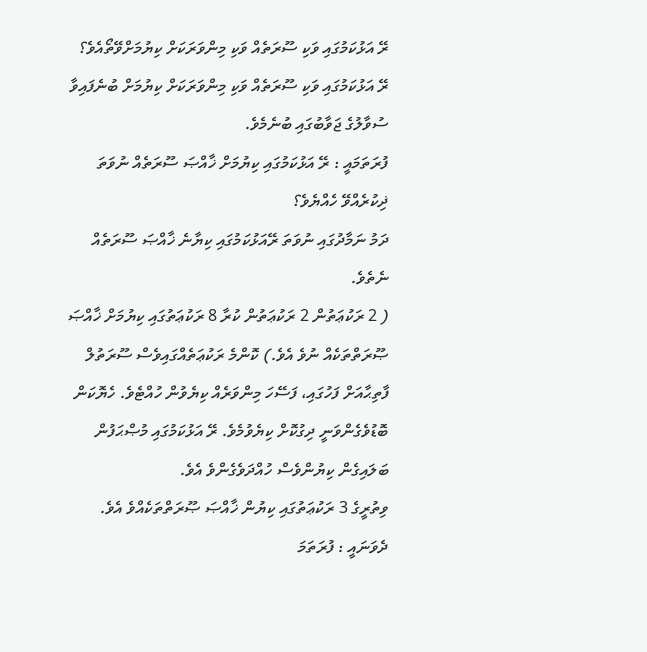ރޭ އަޅުކަމުގައި ވަކި ސޫރަތެއް ވަކި މިންވަރަކަށް ކިޔުމަށްވޭތޯއެވެ؟
ރޭ އަޅުކަމުގައި ވަކި ސޫރަތެއް ވަކި މިންވަރަކަށް ކިޔުމަށް ބުނެފައިވާ ސުވާލުގެ ޖަވާބުގައި ބުނެމެވެ.
ފުރަތަމައީ : ރޭ އަޅުކަމުގައި ކިޔުމަށް ޚާއްޞަ ސޫރަތެއް ނުވަތަ ޛިކުރެއްވޭ ހެއްޔެވެ؟
ދަމު ނަމާދުގައި ނުވަތަ ރޭއަޅުކަމުގައި ކިޔާނެ ޚާއްޞަ ސޫރަތެއް ނެތެވެ.
( 2 ރަކުޢަތުން 2 ރަކުޢަތުން ކުރާ 8 ރަކުޢަތުގައި ކިޔުމަށް ޚާއްޞަ ޞޫރަތްތަކެއް ނުވެ އެވެ.) ކޮންމެ ރަކުޢަތެއްގައިވެސް ސޫރަތުލް ފާތިޙާއަށް ފަހުގައި، ފަސޭހަ މިންވަރެއް ކިޔެވުން ހުއްޓެވެ. ހެޔޮކަން ބޮޑުވެގެންވަނީ ދިގުކޮށް ކިޔެވުމެވެ. ރޭ އަޅުކަމުގައި މުޞްޙަފުން ބަލައިގެން ކިޔުންވެސް ހުއްދަވެގެންވެ އެވެ.
ވިތުރީގެ 3 ރަކުޢަތުގައި ކިޔުން ޚާއްޞަ ޞޫރަތްތަކެއްވެ އެވެ.
ދެވަނައީ : ފުރަތަމަ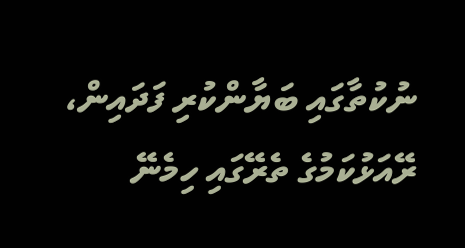ނުކުތާގައި ބަޔާންކުރި ފަދައިން، ރޭއަޅުކަމުގެ ތެރޭގައި ހިމެނޭ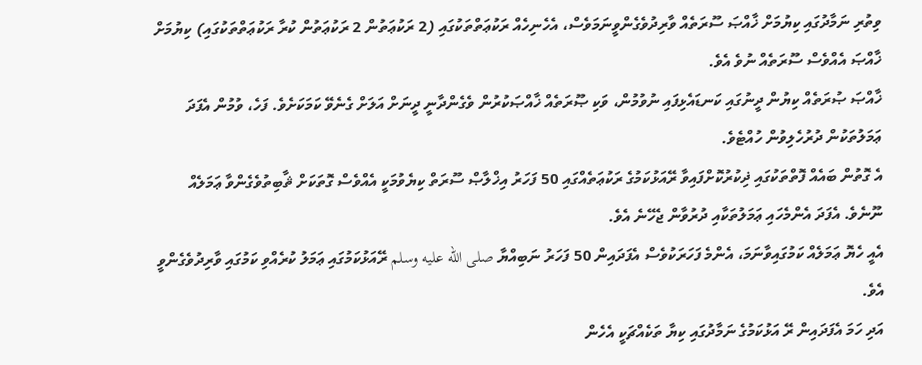ވިތުރި ނަމާދުގައި ކިޔުމަށް ޚާއްޞަ ސޫރަތެއް ވާރިދުވެގެންވީނަމަވެސް، އެހެނިހެއް ރަކުޢަތްތަކުގައި (2 ރަކުޢަތުން 2 ރަކުޢަތުން ކުރާ ރަކުޢަތްތަކުގައި) ކިޔުމަށް ޚާއްޞަ އެއްވެސް ސޫރަތެއް ނުވެ އެވެ.
ޚާއްޞަ ޞުރަތެއް ކިޔުން ދީނުގައި ކަނޑައެޅިފައި ނުވުމުން، ވަކި ޞޫރަތެއް ޚާއްޞަކުރުން ވެގެންދާނީ ދީނަށް އަލަށް ގެނެވޭ ކަމަކަށެވެ. ފަހެ، ވުމުން އެފަދަ ޢަމަލުތަކުން ދުރުހެލިވުން ހުއްޓެވެ.
އެ ގޮތުން ބައެއް ފޮތްތަކުގައި ޛިކުރުކޮށްފައިވާ ރޭއަޅުކަމުގެ ރަކުޢަތެއްގައި 50 ފަހަރު އިޚްލާޞް ސޫރަތް ކިޔެވުމަކީ އެއްވެސް ގޮތަކަށް ޘާބިތުވެގެންވާ ޢަމަލެއް ނޫނެވެ. އެފަދަ އެންމެހައި ޢަމަލުތަކާއި ދުރުވާން ޖެހޭނެ އެވެ.
އެއީ ހެޔޮ ޢަމަލެއް ކަމުގައިވާނަމަ، އެންމެ ފަހަރަކުވެސް އެފަދައިން 50 ފަހަރު ނަބިއްޔާ صلى الله عليه وسلم ރޭއަޅުކަމުގައި ޢަމަލު ކުރެއްވި ކަމުގައި ވާރިދުވެގެންވީ އެވެ.
އަދި ހަމަ އެފަދައިން ރޭ އަޅުކަމުގެ ނަމާދުގައި ކިޔާ ތަކެއްޗަކީ އެހެން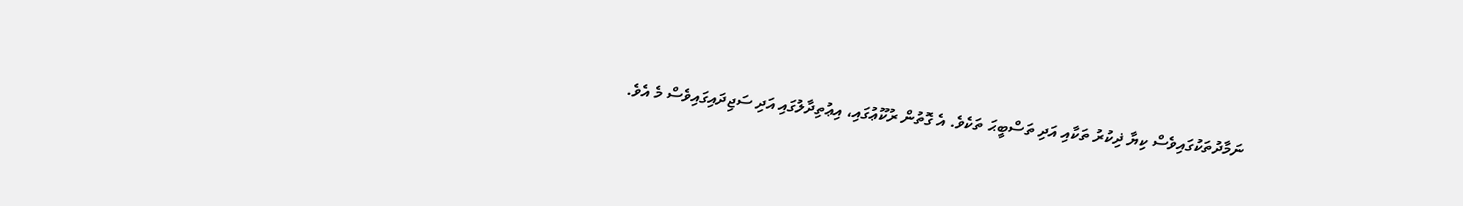ނަމާދުތަކުގައިވެސް ކިޔާ ޛިކުރު ތަކާއި އަދި ތަސްބީޙަ ތަކެވެ. އެ ގޮތުން ރުކޫޢުގައި، އިޢުތިދާލުގައި އަދި ސަޖިދައިގައިވެސް މެ އެވެ.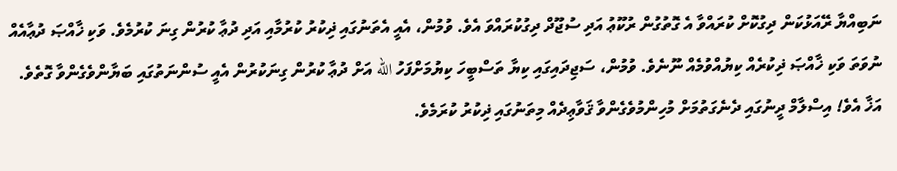ނަބިއްޔާ ރޭއަޅުކަން ދިގުކޮށް ކުރައްވާ އެ ގޮތުގުން ރުކޫޢު އަދި ސުޖޫދް ދިގުކުރައްވަ އެވެ. ވުމުން، އެއީ އެތަނުގައި ޛިކުރު ކުރުމާއި އަދި ދުޢާ ކުރުން ގިނަ ކުރުމެވެ. ވަކި ޚާއްޞަ ދުޢާއެއް ނުވަތަ ވަކި ޚާއްޞަ ޛިކުރެއް ކިޔުއްވުމެއް ނޫނެވެ. ވުމުން، ސަޖިދައިގައި ކިޔާ ތަސްބީހަ ކިޔުމަށްފަހު الله އަށް ދުޢާ ކުރުން ގިނަކުރުން އެއީ ސުންނަތުގައި ބަޔާންވެގެންވާ ގޮތެވެ.
އަޚާ އެވެ! އިސްލާމް ދީނުގައި ދެނެގަތުމަށް މުހިންމުވެގެންވާ ޤަވާޢިދެއް މިތަނުގައި ޛިކުރު ކުރަމެވެ.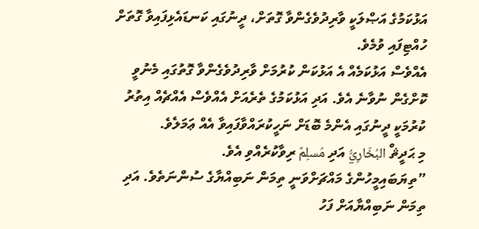އަޅުކަމުގެ އަޞްލަކީ ވާރިދުވެގެންވާ ގޮތަށް، ދީނުގައި ކަނޑައެޅިފައިވާ ގޮތަށް ހުއްޓިފައި ވުމެވެ.
އެއްވެސް އަޅުކަމެއް އެ އަޅުކަން ކުރުމަށް ވާރިދުވެގެންވާ ގޮތުގައި މެނުވީ ކޮށްގެން ނުވާނެ އެވެ. އަދި އަޅުކަމުގެ ތެރެއަށް އެއްވެސް އެއްޗެއް އިތުރު ކުރުމަކީ ދީނުގައި އެންމެ ބޮޑަށް ނަހީކުރައްވާފައިވާ އެއް ޢަމަލެވެ.
މި ޙަދީޘް البُخَارِيُّ އަދި مُسلِمٌ ރިވާކުރެއްވި އެވެ.
”ތިޔަބައިމީހުންގެ މައްޗަށްވަނީ ތިމަން ނަބިއްޔާގެ ސުންނަތެވެ. އަދި ތިމަން ނަބިއްޔާއަށް ފަހު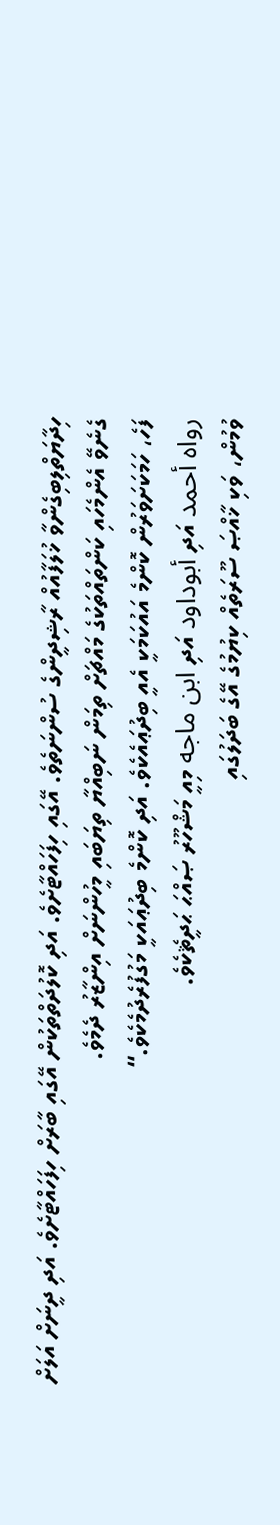ހިދާޔަތްލިބިގެންވާ ޚުލަފާއުއް ރާޝިދީންގެ ސުންނަތެވެ. އޭގައި ހިފަހައްޓާށެވެ. އަދި ކޮލުދަތްތަކުން އޭގައި ބާރަށް ހިފަހައްޓާށެވެ. އަދި ދީނަށް އަލަށް ގެނެވޭ އެންމެހައި ކަންތައްތަކުގެ މައްޗަށް ތިމަން ނަބިއްޔާ ތިޔަބައި މީހުންނަށް އިންޒާރު ދެމެވެ.
ފަހެ، ހަމަކަށަވަރުން ކޮންމެ އައުކަމަކީ އެއީ ބިދުޢައެކެވެ. އަދި ކޮންމެ ބިދުޢައަކީ މަގުފުރެދުމެކެވެ.“
رواه أحمد އަދި أبوداود އަދި ابن ماجه މިއީ މަޝްހޫރު ޞައްޙަ ޙަދީޘެކެވެ.
ވުމުން، ވަކި ޚާއްޞަ ސޫރަތެއް ކިޔުމުގެ އޭގެ ބަދަލުގައި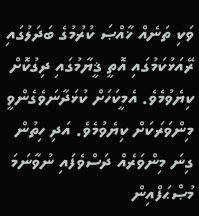ވަކި ތަނެއް ޚާއްޞަ ކުރުމުގެ ބަދަލުގައި ރޭއަޅުކަމުގައި އޮތީ ޤީޔާމުގައި ދިގުކޮށް ކިޔެވުމެވެ. އެމީކަހަށް ކުޅަދާނަވެގެންވީ މިންވަރަކަށް ކިޔެވުމެވެ. އަދި ހިތުން ގިނަ މިންވަރެއް ދަސްވެފައި ނުވާނަމަ މުޞްޙަފްއިން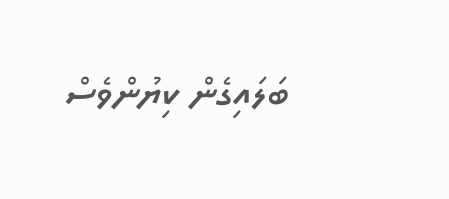ބަލައިގެން ކިޔުންވެސް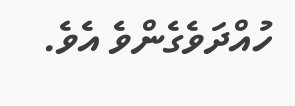ހުއްދަވެގެންވެ އެވެ.